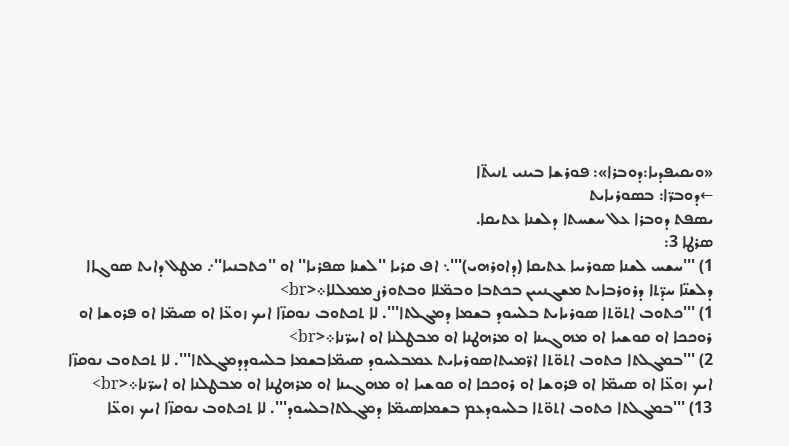«ܘܝܩܝܦܕܝܐ:ܕܘܒܪܐ»: ܦܘܪܫܐ ܒܝܢܝ ܬܢܝܬ̈ܐ
←ܕܘܒܪ̈ܐ: ܒܣܘܪܝܐܝܬ
ܝܣܦܬ ܕܘܒܪܐ ܥܠ ܚܫܚܬܐ ܕܠܫܢܐ ܥܬܝܩܐ.
ܣܪܛܐ 3:
1) '''ܚܫܚ ܠܫܢܐ ܣܘܪܝܝܐ ܥܬܝܩܐ (ܕܐܘܪܗܝ)'''܆ ܐܦ ܩܪܝܐ ''ܠܫܢܐ ܣܦܪܝܐ'' ܐܘ ''ܟܬܒܢܝܐ''܇ ܡܛܠ ܕܐܝܬ ܣܘܓܐܐ ܕܠܫܢ̈ܐ ܚܕ̈ܬܐ ܕܪܘܪܒܐܝܬ ܡܫܓܢܝܝܢ ܒܟܬܒܐ ܘܒܡ̈ܠܐ ܘܒܬܘܪܨ ܡܡܠܠܐ܀<br>
1) '''ܟܬܘܒ ܐܬܘ̈ܬܐ ܣܘܪܝܐܝܬ ܒܠܚܘܕ ܒܫܡܐ ܕܡܓܠܬܐ'''. ܠܐ ܬܟܬܘܒ ܢܘܩܙ̈ܐ ܐܝܟ ܙܘܥ̈ܐ ܐܘ ܣܝܡ̈ܐ ܐܘ ܦܪܘܫܐ ܐܘ ܪܘܟܟܐ ܐܘ ܩܘܫܝܐ ܐܘ ܡܗܓܝܢܐ ܐܘ ܡܪܗܛܢܐ ܐܘ ܡܒܛܠܢܐ ܐܘ ܐܚܪ̈ܢܐ܀<br>
2) '''ܒܡܓܠܬܐ ܟܬܘܒ ܐܬܘ̈ܬܐ ܐܪ̈ܡܝܬܐܣܘܪܝܐܝܬ ܥܡܒܠܚܘܕ ܣܝܡ̈ܐܒܫܡܐ ܒܠܚܘܕܕܡܓܠܬܐ'''. ܠܐ ܬܟܬܘܒ ܢܘܩܙ̈ܐ ܐܝܟ ܙܘܥ̈ܐ ܐܘ ܣܝܡ̈ܐ ܐܘ ܦܪܘܫܐ ܐܘ ܪܘܟܟܐ ܐܘ ܩܘܫܝܐ ܐܘ ܡܗܓܝܢܐ ܐܘ ܡܪܗܛܢܐ ܐܘ ܡܒܛܠܢܐ ܐܘ ܐܚܪ̈ܢܐ܀<br>
13) '''ܒܡܓܠܬܐ ܟܬܘܒ ܐܬܘ̈ܬܐ ܒܠܚܘܕܥܡ ܒܫܡܐܣܝܡ̈ܐ ܕܡܓܠܬܐܒܠܚܘܕ'''. ܠܐ ܬܟܬܘܒ ܢܘܩܙ̈ܐ ܐܝܟ ܙܘܥ̈ܐ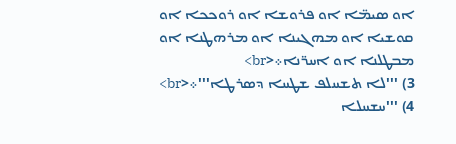ܐܘ ܣܝܡ̈ܐ ܐܘ ܦܪܘܫܐ ܐܘ ܪܘܟܟܐ ܐܘ ܩܘܫܝܐ ܐܘ ܡܗܓܝܢܐ ܐܘ ܡܪܗܛܢܐ ܐܘ ܡܒܛܠܢܐ ܐܘ ܐܚܪ̈ܢܐ܀<br>
3) '''ܠܐ ܬܫܚܠܦ ܫܛܚܐ ܕܣܪܛܐ'''܀<br>
4) '''ܚܫܚܠܐ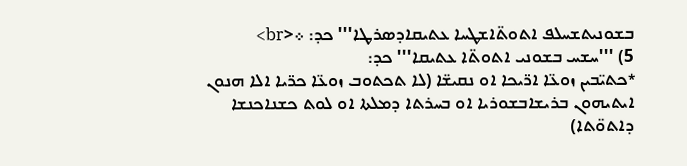ܒܫܘܢܝܬܫܚܠܦ ܐܬܘܬ̈ܐܫܛܚܐ ܥܬܝܩܐܕܣܪܛܐ''' ܟܕ: ܀<br>
5) '''ܚܫܚ ܒܫܘܢܝ ܐܬܘܬ̈ܐ ܥܬܝܩܐ''' ܟܕ:
*ܟܬܝ̈ܒܝܢ ܙܘܥ̈ܐ ܐܪ̈ܝܟܐ ܐܘ ܢܩܝܫ̈ܐ (ܠܐ ܬܟܬܘܒ ܙܘܥ̈ܐ ܟܪ̈ܝܐ ܐܠܐ ܗܢܘܢ ܐܝܬܝܗܘܢ ܒܪܝܫܐܒܫܘܪܝܐ ܐܘ ܒܚܪܬܐ ܕܡܠܬܐ ܐܘ ܠܘܬ ܟܫܢܐܟܢܫܐ ܕܐܬܘ̈ܬܐ)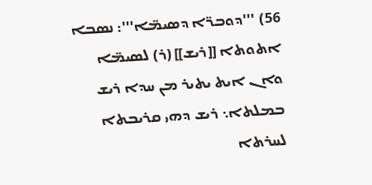56) '''ܕܘܒܪ̈ܐ ܕܣܝܡ̈ܐ''': ܢܣܒܐ ܐܬܘܬܐ [[ܪܝܫ]] (ܪ) ܠܣܝܡ̈ܐ ܘܐܢ ܐܝܬ ܝܬܝܪ ܡܢ ܚܕܐ ܪܝܫ ܒܡܠܬܐ܆ ܪܝܫ ܕܗܝ ܩܪܝܒܬܐ ܠܚܪܬܐ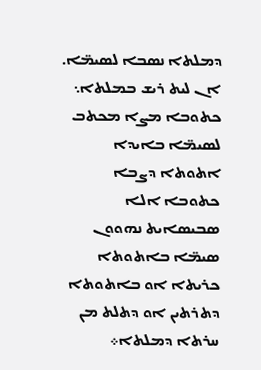ܕܡܠܬܐ ܢܣܒܐ ܠܣܝܡ̈ܐ. ܐܢ ܠܝܬ ܪܝܫ ܒܡܠܬܐ܆ ܟܬܘܒܐ ܡܨܐ ܡܟܬܒ ܠܣܝܡ̈ܐ ܒܐܝܕܐ ܐܬܘܬܐ ܕܨܒܐ ܟܬܘܒܐ ܐܠܐ ܣܒܝܣܐܝܬ ܢܗܘܘܢ ܣܝܡ̈ܐ ܒܐܬܘܬܐ ܟܪܝܬܐ ܐܘ ܒܐܬܘܬܐ ܕܬܪܬܝܢ ܐܘ ܕܬܠܬ ܡܢ ܚܪܬܐ ܕܡܠܬܐ܀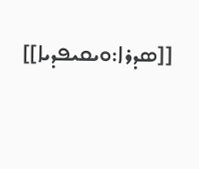[[ܣܕܪܐ:ܘܝܩܝܦܕܝܐ]]